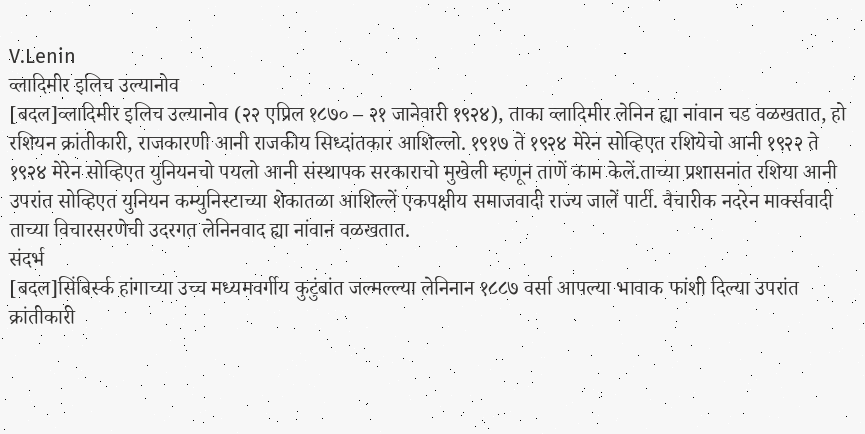V.Lenin
व्लादिमीर इलिच उल्यानोव
[बदल]व्लादिमीर इलिच उल्यानोव (२२ एप्रिल १८७० – २१ जानेवारी १९२४), ताका व्लादिमीर लेनिन ह्या नांवान चड वळखतात, हो रशियन क्रांतीकारी, राजकारणी आनी राजकीय सिध्दांतकार आशिल्लो. १९१७ ते १९२४ मेरेन सोव्हिएत रशियेचो आनी १९२२ ते १९२४ मेरेन सोव्हिएत युनियनचो पयलो आनी संस्थापक सरकाराचो मुखेली म्हणून ताणें काम केलें.ताच्या प्रशासनांत रशिया आनी उपरांत सोव्हिएत युनियन कम्युनिस्टाच्या शेकातळा आशिल्लें एकपक्षीय समाजवादी राज्य जालें पार्टी. वैचारीक नदरेन मार्क्सवादी ताच्या विचारसरणेची उदरगत लेनिनवाद ह्या नांवान वळखतात.
संदर्भ
[बदल]सिंबिर्स्क हांगाच्या उच्च मध्यमवर्गीय कुटुंबांत जल्मल्ल्या लेनिनान १८८७ वर्सा आपल्या भावाक फांशी दिल्या उपरांत क्रांतीकारी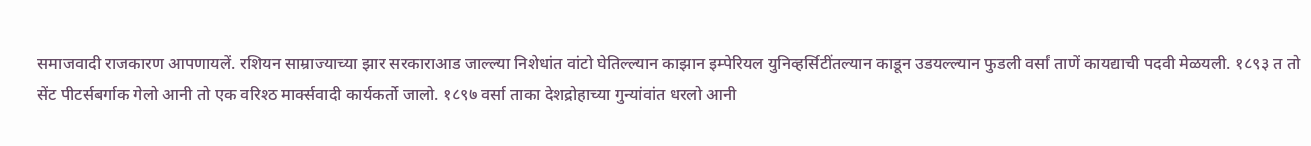समाजवादी राजकारण आपणायलें. रशियन साम्राज्याच्या झार सरकाराआड जाल्ल्या निशेधांत वांटो घेतिल्ल्यान काझान इम्पेरियल युनिव्हर्सिटींतल्यान काडून उडयल्ल्यान फुडली वर्सां ताणें कायद्याची पदवी मेळयली. १८९३ त तो सेंट पीटर्सबर्गाक गेलो आनी तो एक वरिश्ठ मार्क्सवादी कार्यकर्तो जालो. १८९७ वर्सा ताका देशद्रोहाच्या गुन्यांवांत धरलो आनी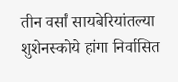तीन वर्सां सायबेरियांतल्या शुशेनस्कोये हांगा निर्वासित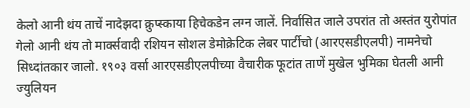केलो आनी थंय ताचें नादेझदा क्रुप्स्काया हिचेकडेन लग्न जालें. निर्वासित जाले उपरांत तो अस्तंत युरोपांत गेलो आनी थंय तो मार्क्सवादी रशियन सोशल डेमोक्रेटिक लेबर पार्टीचो (आरएसडीएलपी) नामनेचो सिध्दांतकार जालो. १९०३ वर्सा आरएसडीएलपीच्या वैचारीक फूटांत ताणें मुखेल भुमिका घेतली आनी ज्युलियन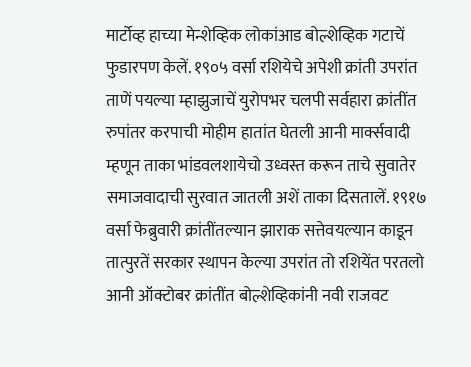मार्टोव्ह हाच्या मेन्शेव्हिक लोकांआड बोल्शेव्हिक गटाचें फुडारपण केलें. १९०५ वर्सा रशियेचे अपेशी क्रांती उपरांत ताणें पयल्या म्हाझुजाचें युरोपभर चलपी सर्वहारा क्रांतींत रुपांतर करपाची मोहीम हातांत घेतली आनी मार्क्सवादी म्हणून ताका भांडवलशायेचो उध्वस्त करून ताचे सुवातेर समाजवादाची सुरवात जातली अशें ताका दिसतालें. १९१७ वर्सा फेब्रुवारी क्रांतींतल्यान झाराक सत्तेवयल्यान काडून तात्पुरतें सरकार स्थापन केल्या उपरांत तो रशियेंत परतलो आनी ऑक्टोबर क्रांतींत बोल्शेव्हिकांनी नवी राजवट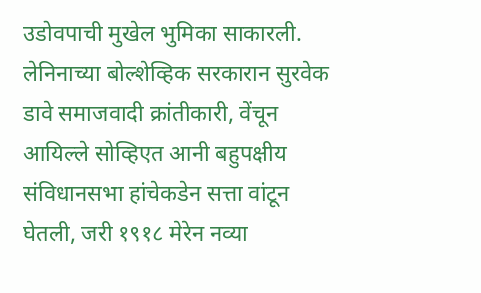उडोवपाची मुखेल भुमिका साकारली.
लेनिनाच्या बोल्शेव्हिक सरकारान सुरवेक डावे समाजवादी क्रांतीकारी, वेंचून आयिल्ले सोव्हिएत आनी बहुपक्षीय संविधानसभा हांचेकडेन सत्ता वांटून घेतली, जरी १९१८ मेरेन नव्या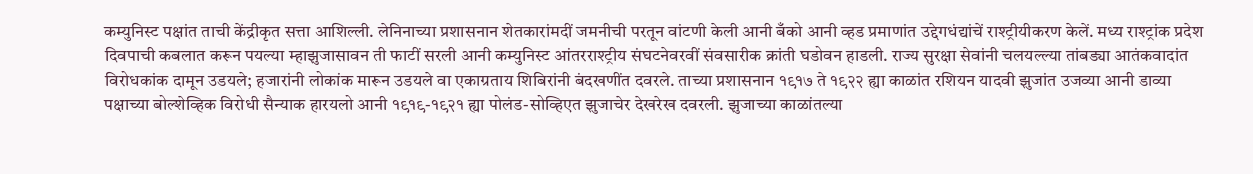कम्युनिस्ट पक्षांत ताची केंद्रीकृत सत्ता आशिल्ली. लेनिनाच्या प्रशासनान शेतकारांमदीं जमनीची परतून वांटणी केली आनी बँको आनी व्हड प्रमाणांत उद्देगधंद्यांचें राश्ट्रीयीकरण केलें. मध्य राश्ट्रांक प्रदेश दिवपाची कबलात करून पयल्या म्हाझुजासावन ती फाटीं सरली आनी कम्युनिस्ट आंतरराश्ट्रीय संघटनेवरवीं संवसारीक क्रांती घडोवन हाडली. राज्य सुरक्षा सेवांनी चलयल्ल्या तांबड्या आतंकवादांत विरोधकांक दामून उडयले; हजारांनी लोकांक मारून उडयले वा एकाग्रताय शिबिरांनी बंदखणींत दवरले. ताच्या प्रशासनान १९१७ ते १९२२ ह्या काळांत रशियन यादवी झुजांत उजव्या आनी डाव्या पक्षाच्या बोल्शेव्हिक विरोधी सैन्याक हारयलो आनी १९१९-१९२१ ह्या पोलंड-सोव्हिएत झुजाचेर देखरेख दवरली. झुजाच्या काळांतल्या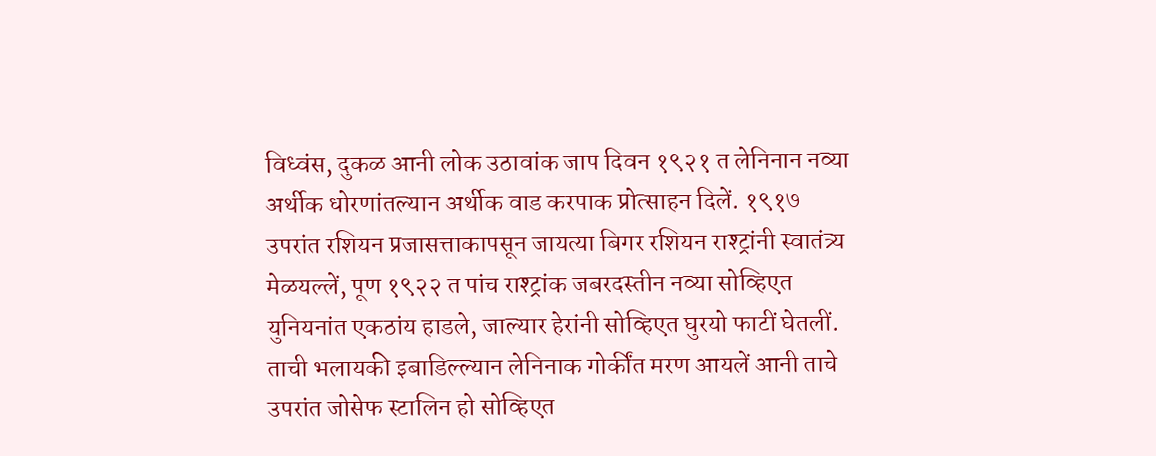विध्वंस, दुकळ आनी लोक उठावांक जाप दिवन १९२१ त लेनिनान नव्या अर्थीक धोरणांतल्यान अर्थीक वाड करपाक प्रोत्साहन दिलें. १९१७ उपरांत रशियन प्रजासत्ताकापसून जायत्या बिगर रशियन राश्ट्रांनी स्वातंत्र्य मेळयल्लें, पूण १९२२ त पांच राश्ट्रांक जबरदस्तीन नव्या सोव्हिएत युनियनांत एकठांय हाडले, जाल्यार हेरांनी सोव्हिएत घुरयो फाटीं घेतलीं. ताची भलायकी इबाडिल्ल्यान लेनिनाक गोर्कींत मरण आयलें आनी ताचे उपरांत जोसेफ स्टालिन हो सोव्हिएत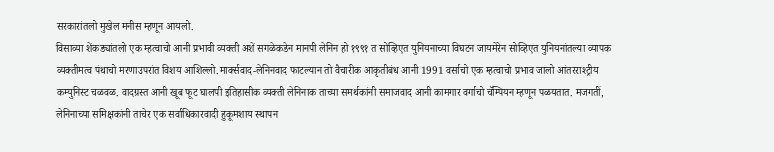सरकारांतलो मुखेल मनीस म्हणून आयलो.
विसाव्या शेंकड्यांतलो एक म्हत्वाचो आनी प्रभावी व्यक्ती अशें सगळेकडेन मानपी लेनिन हो १९९१ त सोव्हिएत युनियनाच्या विघटन जायमेरेन सोव्हिएत युनियनांतल्या व्यापक व्यक्तीमत्व पंथाचो मरणाउपरांत विशय आशिल्लो.मार्क्सवाद-लेनिनवाद फाटल्यान तो वैचारीक आकृतीबंध आनी 1991 वर्साचो एक म्हत्वाचो प्रभाव जालो आंतरराश्ट्रीय कम्युनिस्ट चळवळ. वादग्रस्त आनी खूब फूट घालपी इतिहासीक व्यक्ती लेनिनाक ताच्या समर्थकांनी समाजवाद आनी कामगार वर्गाचो चॅम्पियन म्हणून पळयतात. मजगतीं, लेनिनाच्या समिक्षकांनी ताचेर एक सर्वाधिकारवादी हुकूमशाय स्थापन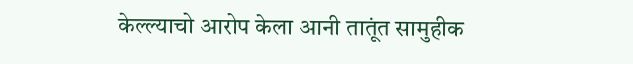केल्ल्याचो आरोप केला आनी तातूंत सामुहीक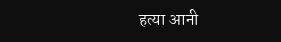हत्या आनी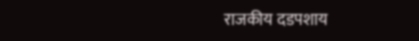राजकीय दडपशाय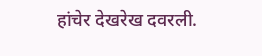हांचेर देखरेख दवरली.